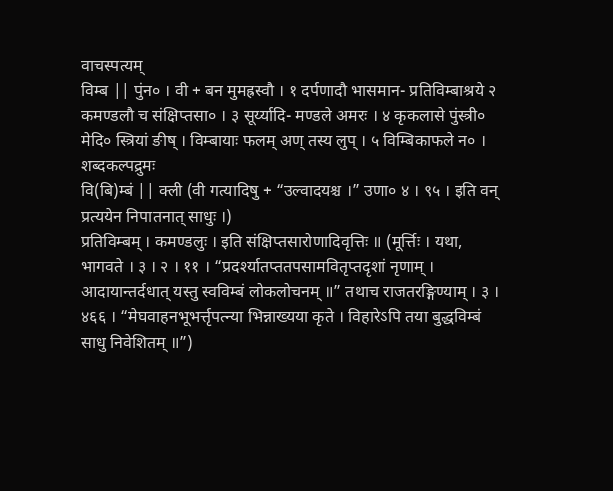वाचस्पत्यम्
विम्ब || पुंन० । वी + बन मुमह्रस्वौ । १ दर्पणादौ भासमान- प्रतिविम्बाश्रये २ कमण्डलौ च संक्षिप्तसा० । ३ सूर्य्यादि- मण्डले अमरः । ४ कृकलासे पुंस्त्री० मेदि० स्त्रियां ङीष् । विम्बायाः फलम् अण् तस्य लुप् । ५ विम्बिकाफले न० ।
शब्दकल्पद्रुमः
वि(बि)म्बं || क्ली (वी गत्यादिषु + “उल्वादयश्च ।” उणा० ४ । ९५ । इति वन् प्रत्ययेन निपातनात् साधुः ।)
प्रतिविम्बम् । कमण्डलुः । इति संक्षिप्तसारोणादिवृत्तिः ॥ (मूर्त्तिः । यथा, भागवते । ३ । २ । ११ । “प्रदर्श्यातप्ततपसामवितृप्तदृशां नृणाम् । आदायान्तर्दधात् यस्तु स्वविम्बं लोकलोचनम् ॥” तथाच राजतरङ्गिण्याम् । ३ । ४६६ । “मेघवाहनभूभर्त्तृपत्न्या भिन्नाख्यया कृते । विहारेऽपि तया बुद्धविम्बं साधु निवेशितम् ॥”)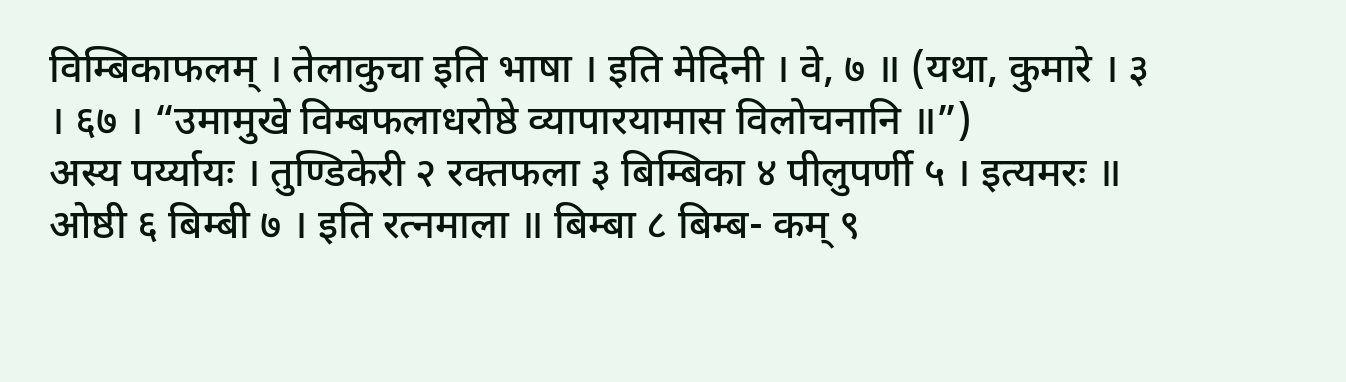विम्बिकाफलम् । तेलाकुचा इति भाषा । इति मेदिनी । वे, ७ ॥ (यथा, कुमारे । ३ । ६७ । “उमामुखे विम्बफलाधरोष्ठे व्यापारयामास विलोचनानि ॥”)
अस्य पर्य्यायः । तुण्डिकेरी २ रक्तफला ३ बिम्बिका ४ पीलुपर्णी ५ । इत्यमरः ॥ ओष्ठी ६ बिम्बी ७ । इति रत्नमाला ॥ बिम्बा ८ बिम्ब- कम् ९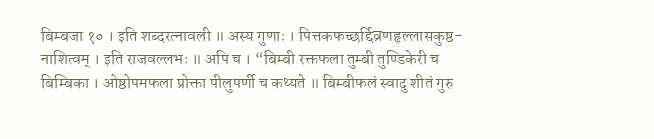बिम्बजा १० । इति शब्दरत्नावली ॥ अस्य गुणाः । पित्तकफच्छर्द्दिव्रणहृल्लासकुष्ठ- नाशित्वम् । इति राजवल्लभः ॥ अपि च । “बिम्बी रक्तफला तुम्बी तुण्डिकेरी च बिम्बिका । ओष्ठोपमफला प्रोक्ता पीलुपर्णी च कथ्यते ॥ बिम्बीफलं स्वादु शीतं गुरु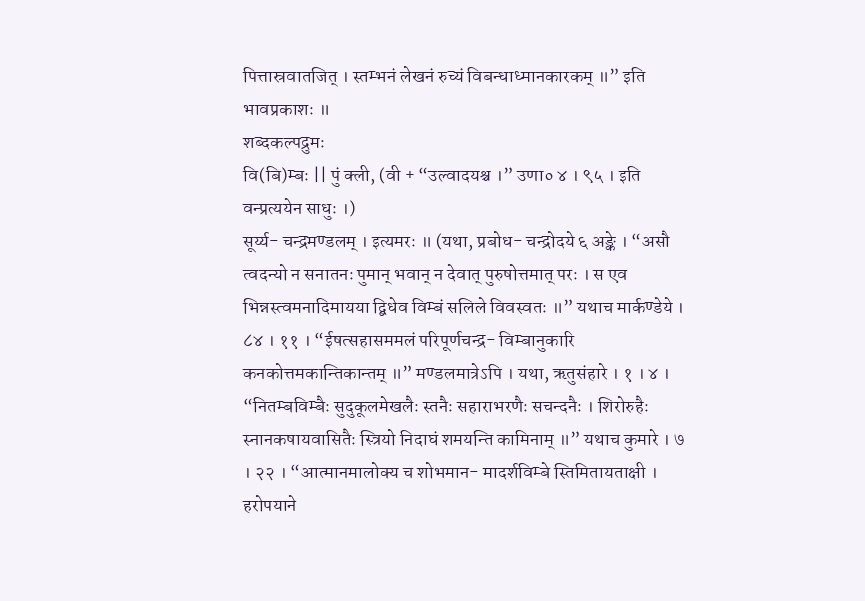पित्तास्रवातजित् । स्तम्भनं लेखनं रुच्यं विबन्धाध्मानकारकम् ॥” इति भावप्रकाशः ॥
शब्दकल्पद्रुमः
वि(बि)म्बः || पुं क्ली, (वी + “उल्वादयश्च ।” उणा० ४ । ९५ । इति वन्प्रत्ययेन साधुः ।)
सूर्य्य- चन्द्रमण्डलम् । इत्यमरः ॥ (यथा, प्रबोध- चन्द्रोदये ६ अङ्के । “असौ त्वदन्यो न सनातनः पुमान् भवान् न देवात् पुरुषोत्तमात् परः । स एव भिन्नस्त्वमनादिमायया द्बिधेव विम्बं सलिले विवस्वतः ॥” यथाच मार्कण्डेये । ८४ । ११ । “ईषत्सहासममलं परिपूर्णचन्द्र- विम्बानुकारि कनकोत्तमकान्तिकान्तम् ॥” मण्डलमात्रेऽपि । यथा, ऋतुसंहारे । १ । ४ । “नितम्बविम्बैः सुदुकूलमेखलैः स्तनैः सहाराभरणैः सचन्दनैः । शिरोरुहैः स्नानकषायवासितैः स्त्रियो निदाघं शमयन्ति कामिनाम् ॥” यथाच कुमारे । ७ । २२ । “आत्मानमालोक्य च शोभमान- मादर्शविम्बे स्तिमितायताक्षी । हरोपयाने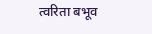त्वरिता बभूव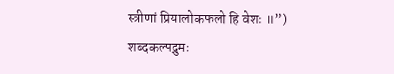स्त्रीणां प्रियालोकफलो हि वेशः ॥”)
शब्दकल्पद्रुमः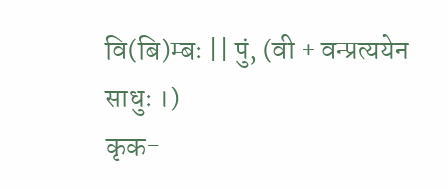वि(बि)म्बः || पुं, (वी + वन्प्रत्ययेन साधुः ।)
कृक-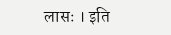लासः । इति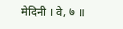मेदिनी । वे, ७ ॥